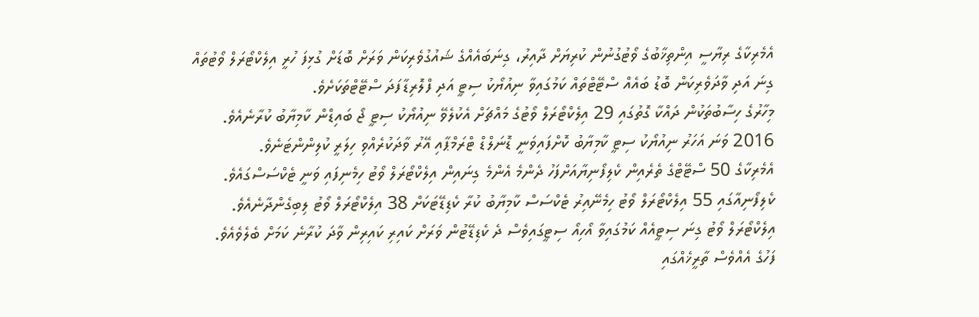އެމެރިކާގެ ރިޔާސީ އިންތިޚާބުގެ ވޯޓުގުނުން ކުރިޔަށް ދާއިރު، ގިނަބައެއްގެ ޝައުގުވެރިކަން ވަރަށް ބޮޑަށް ގުޅިފަ ހުރީ އިލެކްޓޯރަލް ވޯޓުތައް ގިނަ އަދި ވާދަވެރިކަން ބޮޑު ބައެއް ސްޓޭޓްތައް ކަމުގައިވާ ނިއުޔޯކު ސިޓީ އަދި ފްލޮރިޑާފަދަ ސްޓޭޓްތަކަށެވެ.
މިހާރުގެ ހިސާބުތަކުން ދައްކާ ގޮތުގައި 29 އިލެކްޓޯރަލް ވޯޓުގެ މައްޗަށް އެކުލެވޭ ނިއުޔޯކު ސިޓީ ޖޯ ބައިޑްން ކާމިޔާބު ކުރާނެއެވެ.
2016 ވަނަ އަހަރު ނިއުޔޯކު ސިޓީ ކާމިޔާބު ކޮށްފައިވަނީ ޑޮނަލްޑް ޓްރަމްޕާއި އޭރު ވާދަކުރެއްވި ހިލަރީ ކުލިންންޓަނެވެ.
އެމެރިކާގެ 50 ސްޓޭޓްގެ ތެރެއިން ކެލިފޯނިޔާއަށްފަހު ދެންމެ އެންމެ ގިނައިން އިލެކްޓޯރަލް ވޯޓު ހިމެނިފައި ވަނީ ޓެކްސަސްގައެވެ. ކެލިފޯނިއާގައި 55 އިލެކްޓޯރަލް ވޯޓު ހިމެނޭއިރު ޓެކްސަސް ކާމިޔާބު ކުރާ ކެޑިޑޭޓަކަށް 38 އިލެކްޓޯރަލް ވޯޓު ލިބިގެންދާނެއެވެ.
އިލެކްޓޯރަލް ވޯޓު ގިނަ ސިޓީއެއް ކަމުގައިވާ އޯހިއޯ ސިޓީގައިވެސް ދެ ކެޑިޑޭޓުން ވަރަށް ކައިރި ކައިރިން ވާދަ ކުރާނެ ކަމަށް ބެލެވެއެވެ. ފަހުގެ އެއްވެސް ތާރީޚެއްގައި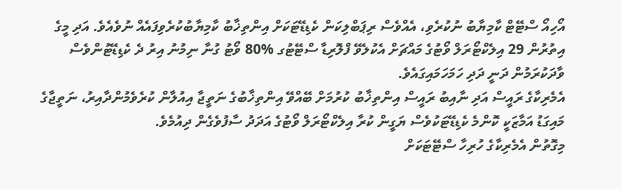އޯހިއޯ ސްޓޭޓް ކާމިޔާބު ނުކުރެވި، އެއްވެސް ރިޕަބްލިކަން ކެޑިޑޭޓަކަށް އިންތިޚާބު ކާމިޔާބުކުރެވިފައެއް ނުވެއެވެ. އަދި މީގެ އިތުރުން 29 އިލެކްޓޯރަލް ވޯޓުގެ މައްޗަށް އެކުލެވޭ ފްލޮރިޑާ ސްޓޭޓުގ %80 ވޯޓު ގުނާ ނިމުނު އިރު ދެ ކެޑިޑޭޓުންވެސް ވާދަކުރަމުން ދަނީ ދަދި ހަމަހަމައިގައެވެ.
އެމެރިކާގެ ރައީސް އަދި ނާއިބު ރައީސް އިންތިޚާބު ކުރުމަށް ބޭއްވޭ އިންތިޚާބުގެ ނަތީޖާ އިއުލާން ކުރެވެމުންދާއިރު، ނަތީޖާގެ މައިގަޑު އަމާޒަކީ ކޮންމެ ކެޑިޑޭޓަކުވެސް ޔަގީން ކުރާ އިލެކްޓޯރަލް ވޯޓުގެ އަދަދު ސާފުވެގެން ދިއުމެވެ.
މިގޮތުން އެމެރިކާގެ ހުރިހާ ސްޓޭޓަކަށް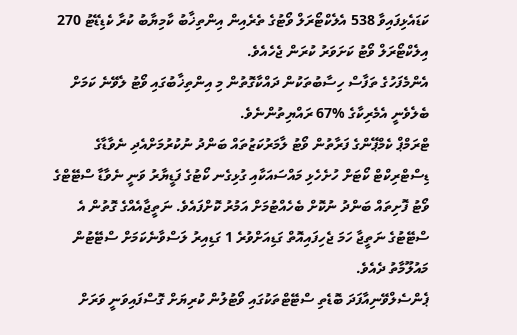ކަޑައެޅިފައިވާ 538 އެލެކްޓޯރަލް ވޯޓުގެ ތެރެއިން އިންތިޚާބު ކާމިޔާބު ކުރާ ކެޑިޑޭޓު 270 އިލެކްޓޯރަލް ވޯޓު ކަށަވަރު ކުރަން ޖެހެއެވެ.
އެންމެފަހުގެ ތަފާސް ހިސާބުތަކުން ދައްކާގޮތުން މި އިންތިޚާބުގައި ވޯޓު ލެވޭނެ ކަމަށް ބެލެވެނީ އެމެރިކާގެ %67 ރައްޔިތުންނެވެ.
ޓްރަމްޕް ކެމްޕޭންގެ ފަރާތުން ވޯޓު ލާމަރުކަޒުތައް ބަންދު ނުކުރުމަށްއެދި ނެވާޑާގެ ޑިސްޓްރިކްޓް ކޯޓަށް ހުށެހެޅި މައްސައަކާއި ގުޅިގެނ ކޯޓުގެ ފަޑީޔާރު ވަނީ ނެވާޑާ ސްޓޭޓްގެ ވޯޓު ފޮށިތައް ބަންދު ނުކޮށް ބެހެއްޓުމަށް އަމުރު ކޮށްފައެވެ. ނަތީޖާއެއްގެ ގޮތުން އެ ސްޓޭޓުގެ ނަތީޖާ ހަމަ ޖެހިފައިއޮތް ގަޑިއަށްވުރެ 1 ގަޑިއިރު ލަސްވާނެކަމަށް ސްޓޭޓުން މައުލޫމާތު ދެއެވެ.
ޕެންސެލްވޭނިއާފަދަ ބޮޑެތި ސްޓޭޓްތަކުގައި ވޯޓުލުން ކުރިޔަށް ގޮސްފައިވަނީ ވަރަށް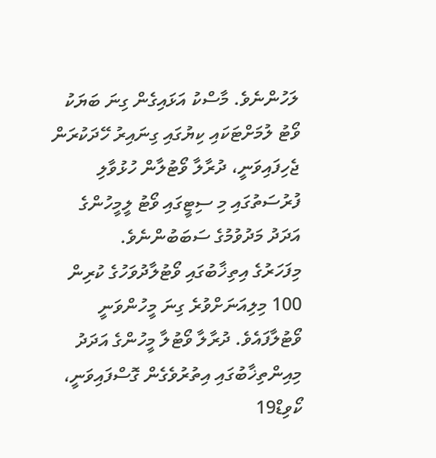ލަހުންނެވެ. މާސްކު އަޅައިގެން ގިނަ ބަޔަކު ވޯޓު ލުމަށްޓަކައި ކިޔުގައި ގިނައިރު ހޭދަކުރަން ޖެހިފައިވަނީ، ދުރާލާ ވޯޓުލާން ހުޅުވާލި ފުރުސަތުގައި މި ސިޓީގައި ވޯޓު ލީމީހުންގެ އަދަދު މަދުވުމުގެ ސަބަބުންނެވެ.
މިފަހަރުގެ އިތިޚާބުގައި ވޯޓުލާދުވަހުގެ ކުރިން 100 މިލިއަނަށްވުރެ ގިނަ މީހުންވަނީ ވޯޓުލާފައެވެ. ދުރާލާ ވޯޓުލާ މީހުންގެ އަދަދު މިއިންތިޚާބުގައި އިތުރުވެގެން ގޮސްފައިވަނީ، ކޯވިޑް19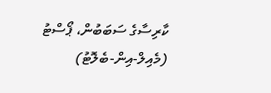ކާރިސާގެ ސަބަބުން، ޕޯސްޓު (މެއިލް-އިން-ބެލޮޓު)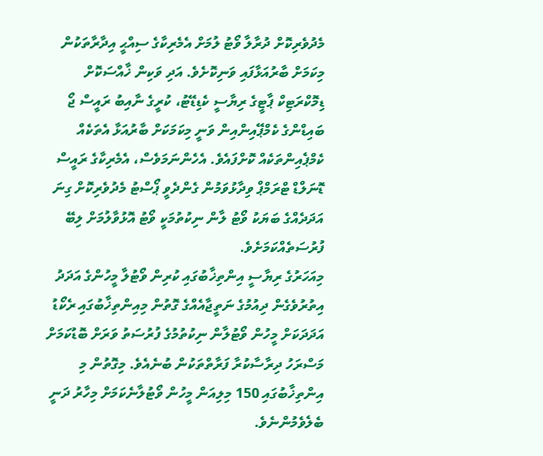މެދުވެރިކޮށް ދުރާލާ ވޯޓު ލުމަށް އެމެރިކާގެ ސިއްޙީ އިދާރާތަކުން މިކަމަށް ބާރުއަޅާފައި ވަނިކޮށެވެ. އަދި ވަކިން ޚާއްސަކޮށް ޑިމޮކްރަޓިކް ޕާޓީގެ ރިޔާސީ ކެޑިޑޭޓު، ކުރީގެ ނާއިބު ރައީސް ޖޯ ބައިޑްންގެ ކެމްޕޭއިންއިން ވަނީ މިކަމަކަށް ބާރުއަޅާ އެތަކެއް ކެމްޕެއިންތަކެއް ކޮށްފައެވެ. އެހެންނަމަވެސް، އެމެރިކާގެ ރައީސް ޑޮނަލްޑް ޓްރަމްޕް ވިދާޅުވަމުން ގެންދެވީ ޕޯސްޓު މެދުވެރިކޮށް ގިނަ އަދަދެއްގެ ބަޔަކު ވޯޓު ލާން ނިކުތުމަކީ ވޯޓު އޮޅުވާލުމަށް ލިބޭ ފުރުސަތެއްކަމަށެވެ.
މިއަހަރުގެ ރިޔާސީ އިންތިޚާބުގައި ކުރިން ވޯޓުލާ މީހުންގެ އަދަދު އިތުރުވެގެން ދިއުމުގެ ނަތީޖާއެއްގެ ގޮތުން މިއިންތިޚާބުގައި ރެކޯޑު އަދަދަކަށް މީހުން ވޯޓުލާން ނިކުތުމުގެ ފުރުސަތު ވަރަށް ބޮޑުކަމަށް މަސްރަހު ދިރާސާކުރާ ފަރާތްތަކުން ބުނެއެވެ. މިގޮތުން މި އިންތިޚާބުގައި 150 މިލިއަން މީހުން ވޯޓުލާނެކަމަށް މިހާރު ދަނީ ބެލެވެމުންނެވެ.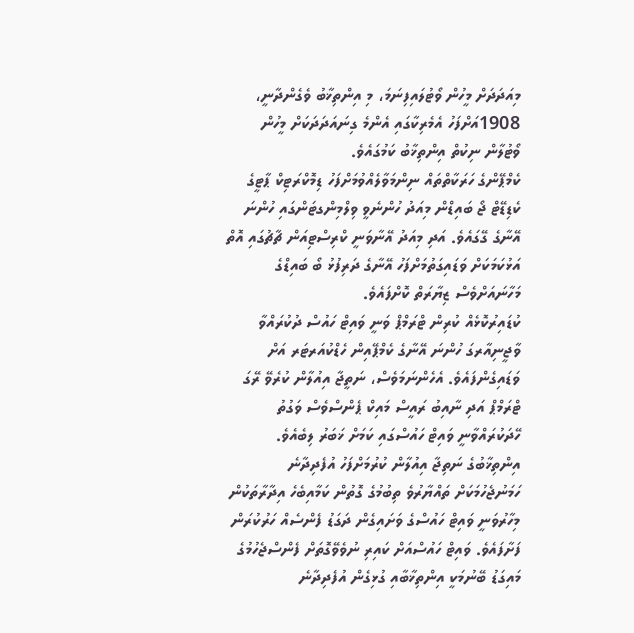މިއަދަދަށް މީހުން ވޯޓުލައިފިނަމަ، މި އިންތިޚާބު ވެގެންދާނީ، 1908އަށްފަހު އެމެރިކާގައި އެންމެ ގިނައަދަދަކަށް މީހުން ވޯޓުލާން ނިކުތް އިންތިޚާބު ކަމުގައެވެ.
ކެމްޕޭންގެ ހަރަކާތްތައް ނިންމަވާލެއްވުމަށްފަހު ޑިމޮކްރަޓިކް ޕާޓީގެ ކެޑިޑޭޓް ޖޯ ބައިޑްން މިއަދު ހުންނެވީ ވިލްމިންގޓަންގައި ހުންނަ އޭނާގެ ގޭގައެވެ. އަދި މިއަދު އޭނާވަނީ ކްރިސްޓިއަން ޗާޗުގައި އޮތް އަޅުކަމަކަށް ވަޑައިގަތުމަށްފަހު އޭނާގެ ދަރިފުޅު ބޯ ބައިޑްގެ މަހާނައަށްވެސް ޒިޔާރަތް ކޮށްފައެވެ.
ކުޑައިރުކޮޅެއް ކުރިން ޓްރަމްޕް ވަނީ ވައިޓް ހައުސް ދުކުރައްވާ ވާޖީނިއާރގަ ހުންނަ އޭނާގެ ކެމްޕޭއިން ހެޑްކުއަރޓަރ އަށް ވަޑައިގެންފައެވެ. އެހެންނަމަވެސް، ނަތީޖާ އިއުލާން ކުރެވޭ ރޭގަ ޓްރަމްޕް އަދި ނާއިބު ރައީސް މައިކް ޕެންސްވެސް ވަގުތު ހޭދަކުރައްވާނީ ވައިޓް ހައުސްގައި ކަމަށް ޚަބަރު ލިބެއެވެ.
އިންތިޚާބުގެ ނަތިޖާ އިއުލާން ކުރުމަށްފަހު އުފެދިދާނެ ހަމަނުޖެހުމަކަށް ތައްޔާރުވެ ތިބުމުގެ ގޮތުން ކަމާއިބެހެ އިދާރާތަކުން މިހާރުވަނީ ވައިޓް ހައުސްގެ ވަށައިގެން ދަގަޑު ފެންސެއް ހަރުކުރަން ފަށާފައެވެ. ވައިޓް ހައުސްއަށް ކައިރި ނުވެވޭގޮތަށް ފެންސްޖެހުމުގެ މައިގަޑު ބޭނުމަކީ އިންތިޚާބާއި ގުޅިގެން އުފެދިދާނެ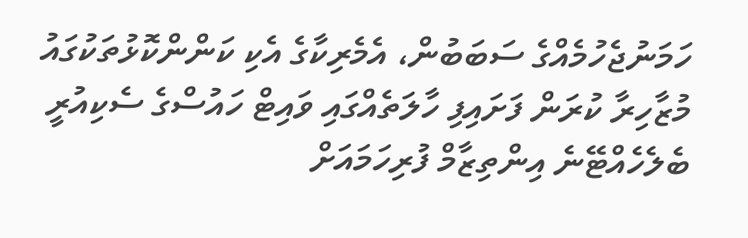ހަމަނުޖެހުމެއްގެ ސަބަބުން، އެމެރިކާގެ އެކި ކަންންކޮޅުތަކުގައު މުޒާހިރާ ކުރަން ފަށައިފި ހާލަތެއްގައި ވައިޓް ހައުސްގެ ސެކިއުރީ ބެލެހެއްޓޭނެ އިންތިޒާމް ފުރިހަމައަށް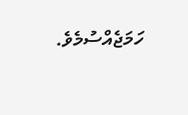ހަމަޖެއްސުމެވެ.